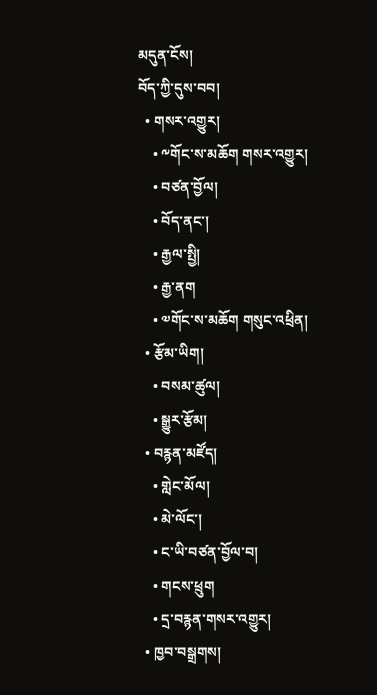མདུན་ངོས།
བོད་ཀྱི་དུས་བབ།
  • གསར་འགྱུར།
    • ༸གོང་ས་མཆོག གསར་འགྱུར།
    • བཙན་བྱོལ།
    • བོད་ནང་།
    • རྒྱལ་སྤྱི།
    • རྒྱ་ནག
    • ༧གོང་ས་མཆོག གསུང་འཕྲིན།
  • རྩོམ་ཡིག།
    • བསམ་ཚུལ།
    • སྒྱུར་རྩོམ།
  • བརྙན་མཛོད།
    • གླེང་མོལ།
    • མེ་ལོང་།
    • ང་ཡི་བཙན་བྱོལ་བ།
    • གངས་ཕྲུག
    • དྲ་བརྙན་གསར་འགྱུར།
  • ཁྱབ་བསྒྲགས།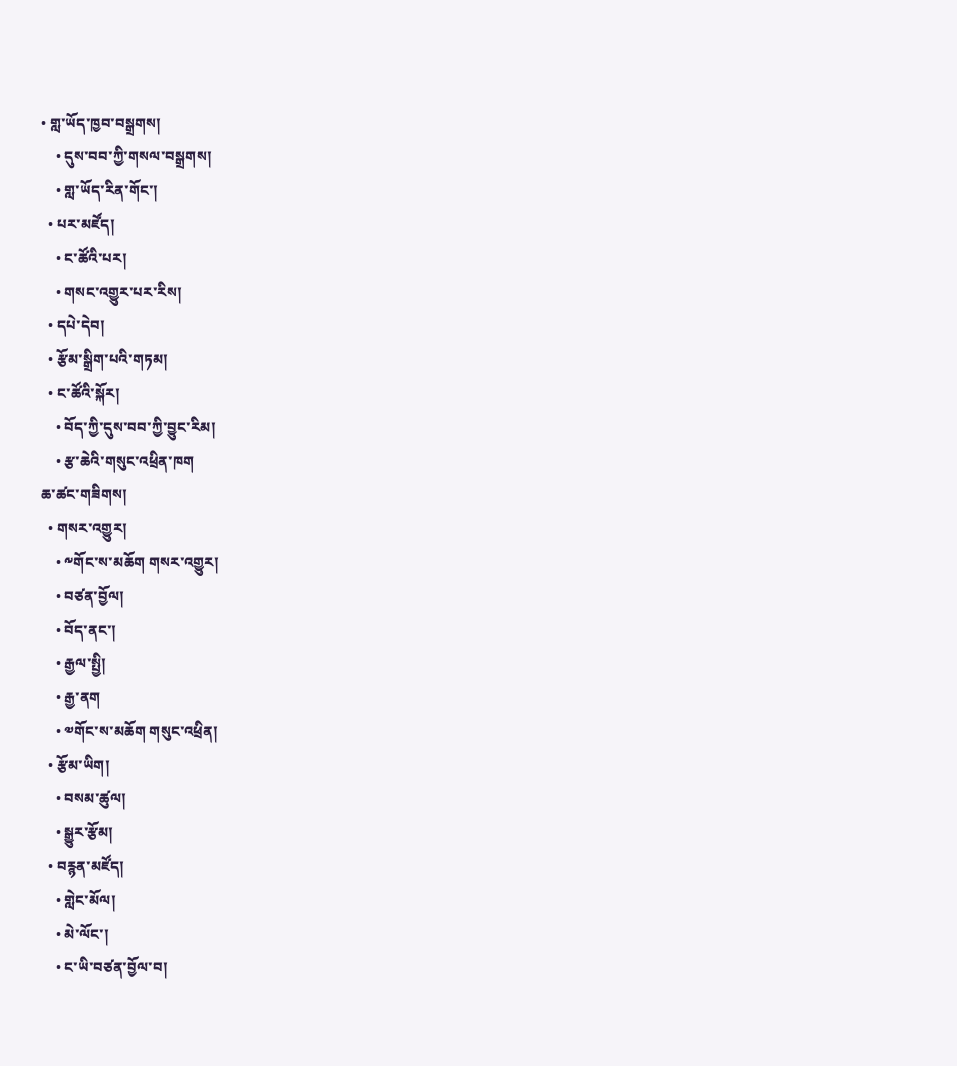• གླ་ཡོད་ཁྱབ་བསྒྲགས།
    • དུས་བབ་ཀྱི་གསལ་བསྒྲགས།
    • གླ་ཡོད་རིན་གོང་།
  • པར་མཛོད།
    • ང་ཚོའི་པར།
    • གསང་འགྱུར་པར་རིས།
  • དཔེ་དེབ།
  • རྩོམ་སྒྲིག་པའི་གཏམ།
  • ང་ཚོའི་སྐོར།
    • བོད་ཀྱི་དུས་བབ་ཀྱི་བྱུང་རིམ།
    • རྩ་ཆེའི་གསུང་འཕྲིན་ཁག
ཆ་ཚང་གཟིགས།
  • གསར་འགྱུར།
    • ༸གོང་ས་མཆོག གསར་འགྱུར།
    • བཙན་བྱོལ།
    • བོད་ནང་།
    • རྒྱལ་སྤྱི།
    • རྒྱ་ནག
    • ༧གོང་ས་མཆོག གསུང་འཕྲིན།
  • རྩོམ་ཡིག།
    • བསམ་ཚུལ།
    • སྒྱུར་རྩོམ།
  • བརྙན་མཛོད།
    • གླེང་མོལ།
    • མེ་ལོང་།
    • ང་ཡི་བཙན་བྱོལ་བ།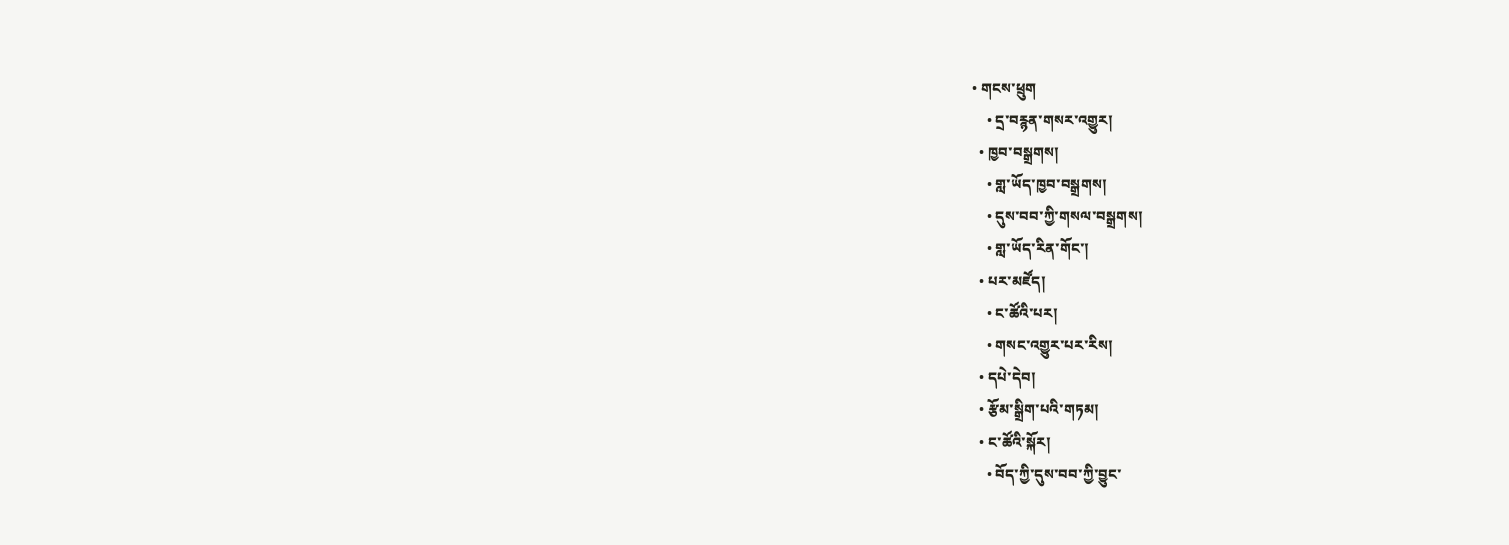• གངས་ཕྲུག
    • དྲ་བརྙན་གསར་འགྱུར།
  • ཁྱབ་བསྒྲགས།
    • གླ་ཡོད་ཁྱབ་བསྒྲགས།
    • དུས་བབ་ཀྱི་གསལ་བསྒྲགས།
    • གླ་ཡོད་རིན་གོང་།
  • པར་མཛོད།
    • ང་ཚོའི་པར།
    • གསང་འགྱུར་པར་རིས།
  • དཔེ་དེབ།
  • རྩོམ་སྒྲིག་པའི་གཏམ།
  • ང་ཚོའི་སྐོར།
    • བོད་ཀྱི་དུས་བབ་ཀྱི་བྱུང་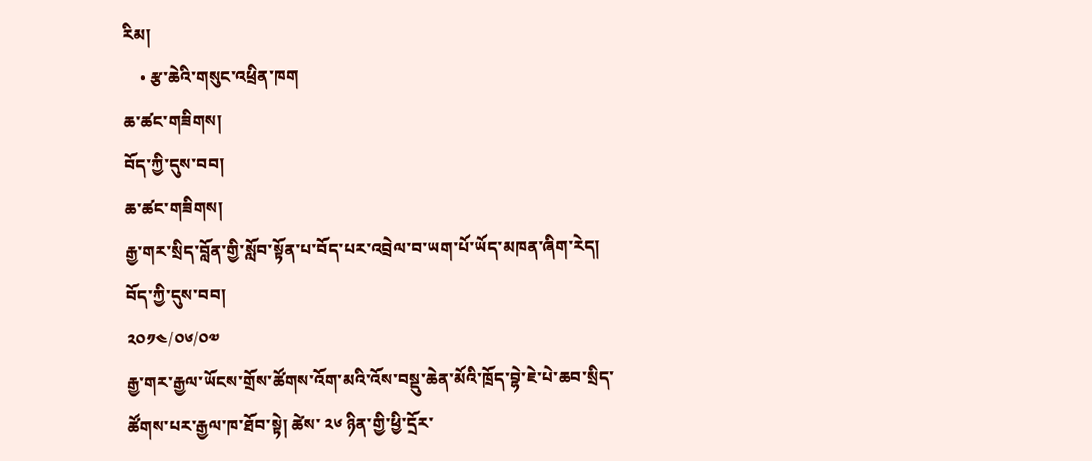རིམ།
    • རྩ་ཆེའི་གསུང་འཕྲིན་ཁག
ཆ་ཚང་གཟིགས།
བོད་ཀྱི་དུས་བབ།
ཆ་ཚང་གཟིགས།
རྒྱ་གར་སྲིད་བློན་གྱི་སློབ་སྟོན་པ་བོད་པར་འབྲེལ་བ་ཡག་པོ་ཡོད་མཁན་ཞིག་རེད།
བོད་ཀྱི་དུས་བབ།
༢༠༡༤/༠༦/༠༧
རྒྱ་གར་རྒྱལ་ཡོངས་གྲོས་ཚོགས་འོག་མའི་འོས་བསྡུ་ཆེན་མོའི་ཁྲོད་བྷེ་ཇེ་པེ་ཆབ་སྲིད་ཚོགས་པར་རྒྱལ་ཁ་ཐོབ་སྟེ། ཚེས་ ༢༦ ཉིན་གྱི་ཕྱི་དྲོར་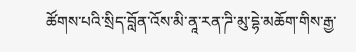ཚོགས་པའི་སྲིད་བློན་འོས་མི་ནཱ་རན་ཌི་མུ་དྷེ་མཆོག་གིས་རྒྱ་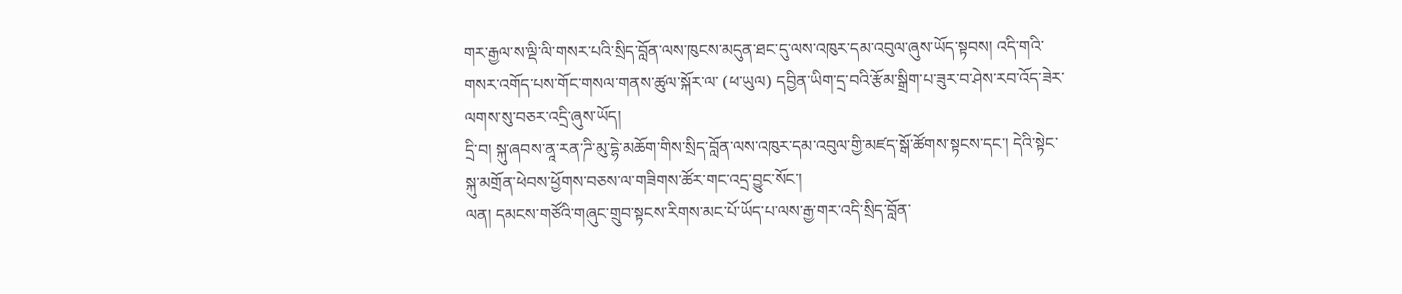གར་རྒྱལ་ས་ལྡི་ལི་གསར་པའི་སྲིད་བློན་ལས་ཁུངས་མདུན་ཐང་དུ་ལས་འཁུར་དམ་འབུལ་ཞུས་ཡོད་སྟབས། འདི་གའི་གསར་འགོད་པས་གོང་གསལ་གནས་ཚུལ་སྐོར་ལ་ (ཕ་ཡུལ) དབྱིན་ཡིག་དྲ་བའི་རྩོམ་སྒྲིག་པ་ཟུར་བ་ཤེས་རབ་འོད་ཟེར་ལགས་སུ་བཅར་འདྲི་ཞུས་ཡོད།
དྲི་བ། སྐུ་ཞབས་ནཱ་རན་ཌི་མུ་དྷེ་མཆོག་གིས་སྲིད་བློན་ལས་འཁུར་དམ་འབུལ་གྱི་མཛད་སྒོ་ཚོགས་སྟངས་དང་། དེའི་སྟེང་སྐུ་མགྲོན་ཕེབས་ཕྱོགས་བཅས་ལ་གཟིགས་ཚོར་གང་འདྲ་བྱུང་སོང་།
ལན། དམངས་གཙོའི་གཞུང་གྲུབ་སྟངས་རིགས་མང་པོ་ཡོད་པ་ལས་རྒྱ་གར་འདི་སྲིད་བློན་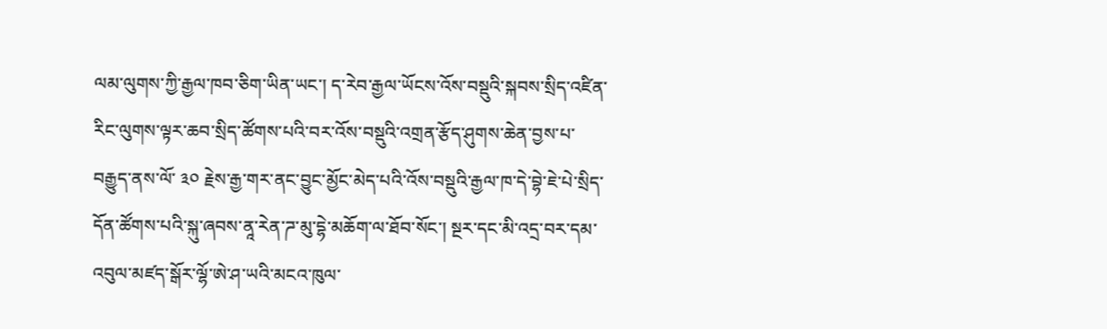ལམ་ལུགས་ཀྱི་རྒྱལ་ཁབ་ཅིག་ཡིན་ཡང་། ད་རེབ་རྒྱལ་ཡོངས་འོས་བསྡུའི་སྐབས་སྲིད་འཛིན་རིང་ལུགས་ལྟར་ཆབ་སྲིད་ཚོགས་པའི་བར་འོས་བསྡུའི་འགྲན་རྩོད་ཤུགས་ཆེན་བྱས་པ་བརྒྱུད་ནས་ལོ་ ༣༠ རྗེས་རྒྱ་གར་ནང་བྱུང་མྱོང་མེད་པའི་འོས་བསྡུའི་རྒྱལ་ཁ་དེ་བྷེ་ཇེ་པེ་སྲིད་དོན་ཚོགས་པའི་སྐུ་ཞབས་ནཱ་རེན་ཌ་མུ་དྷེ་མཆོག་ལ་ཐོབ་སོང་། སྔར་དང་མི་འདྲ་བར་དམ་འབུལ་མཛད་སྒོར་ལྷོ་ཨེ་ཤ་ཡའི་མངའ་ཁུལ་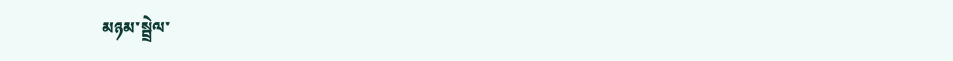མཉམ་སྦྲེལ་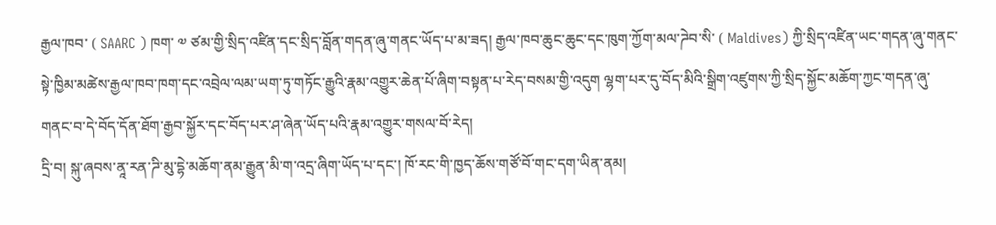རྒྱལ་ཁབ་ ( SAARC ) ཁག་ ༧ ཙམ་གྱི་སྲིད་འཛིན་དང་སྲིད་བློན་གདན་ཞུ་གནང་ཡོད་པ་མ་ཟད། རྒྱལ་ཁབ་ཆུང་ཆུང་དང་ཁུག་ཀྱོག་མལ་ཌེབ་སི་ ( Maldives) ཀྱི་སྲིད་འཛིན་ཡང་གདན་ཞུ་གནང་སྟེ་ཁྱིམ་མཚེས་རྒྱལ་ཁབ་ཁག་དང་འབྲེལ་ལམ་ཡག་ཏུ་གཏོང་རྒྱུའི་རྣམ་འགྱུར་ཆེན་པོ་ཞིག་བསྟན་པ་རེད་བསམ་གྱི་འདུག ལྷག་པར་དུ་བོད་མིའི་སྒྲིག་འཛུགས་ཀྱི་སྲིད་སྐྱོང་མཆོག་ཀྱང་གདན་ཞུ་གནང་བ་དེ་བོད་དོན་ཐོག་རྒྱབ་སྐྱོར་དང་བོད་པར་ཤ་ཞེན་ཡོད་པའི་རྣམ་འགྱུར་གསལ་བོ་རེད།
དྲི་བ། སྐུ་ཞབས་ནཱ་རན་ཌི་མུ་དྷེ་མཆོག་ནམ་རྒྱུན་མི་ག་འདྲ་ཞིག་ཡོད་པ་དང་། ཁོ་རང་གི་ཁྱད་ཆོས་གཙོ་བོ་གང་དག་ཡིན་ནམ།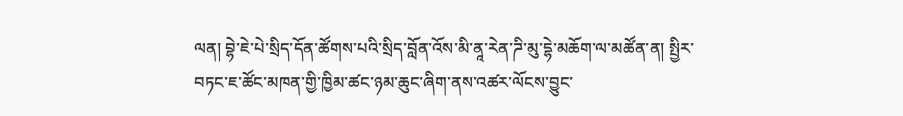ལན། བྷེ་ཇེ་པེ་སྲིད་དོན་ཚོགས་པའི་སྲིད་བློན་འོས་མི་ནཱ་རེན་ཌི་མུ་དྷེ་མཆོག་ལ་མཚོན་ན། སྤྱིར་བཏང་ཇ་ཚོང་མཁན་གྱི་ཁྱིམ་ཚང་ཉམ་ཆུང་ཞིག་ནས་འཚར་ལོངས་བྱུང་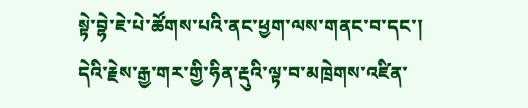སྟེ་བྷེ་ཇེ་པེ་ཚོགས་པའི་ནང་ཕྱག་ལས་གནང་བ་དང་། དེའི་རྗེས་རྒྱ་གར་གྱི་ཧིན་རྡུའི་ལྟ་བ་མཁྲེགས་འཛིན་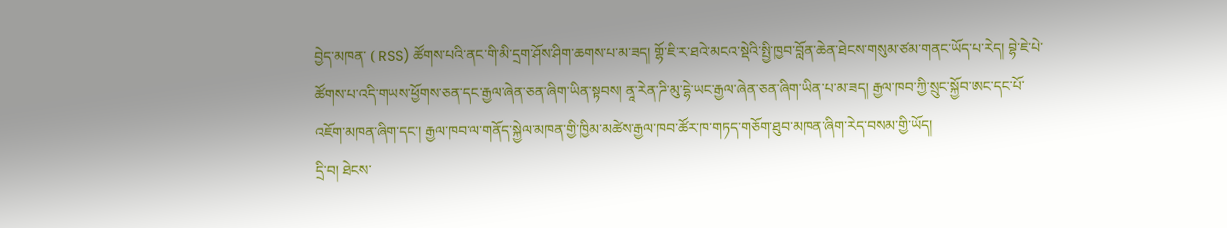བྱེད་མཁན་ ( RSS) ཚོགས་པའི་ནང་གི་མི་དྲག་ཤོས་ཤིག་ཆགས་པ་མ་ཟད། གྷོ་ཇི་ར་ཐའེ་མངའ་སྡེའི་སྤྱི་ཁྱབ་བློན་ཆེན་ཐེངས་གསུམ་ཙམ་གནང་ཡོད་པ་རེད། བྷེ་ཇེ་པེ་ཚོགས་པ་འདི་གཡས་ཕྱོགས་ཅན་དང་རྒྱལ་ཞེན་ཅན་ཞིག་ཡིན་སྟབས། ནཱ་རེན་ཌི་མུ་དྷེ་ཡང་རྒྱལ་ཞེན་ཅན་ཞིག་ཡིན་པ་མ་ཟད། རྒྱལ་ཁབ་ཀྱི་སྲུང་སྐྱོབ་ཨང་དང་པོ་འཇོག་མཁན་ཞིག་དང་། རྒྱལ་ཁབ་ལ་གནོད་སྐྱེལ་མཁན་གྱི་ཁྱིམ་མཚེས་རྒྱལ་ཁབ་ཚོར་ཁ་གཏད་གཅོག་ཐུབ་མཁན་ཞིག་རེད་བསམ་གྱི་ཡོད།
དྲི་བ། ཐེངས་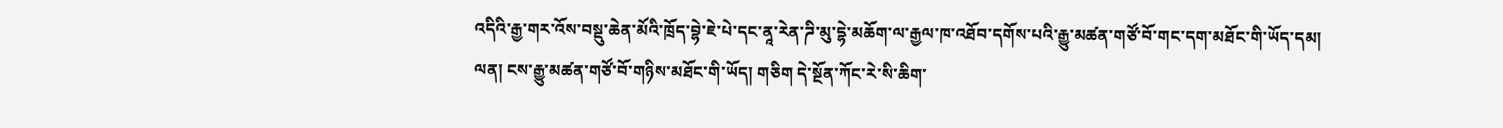འདིའི་རྒྱ་གར་འོས་བསྡུ་ཆེན་མོའི་ཁྲོད་བྷེ་ཇེ་པེ་དང་ནཱ་རེན་ཌི་མུ་དྷེ་མཆོག་ལ་རྒྱལ་ཁ་འཐོབ་དགོས་པའི་རྒྱུ་མཚན་གཙོ་བོ་གང་དག་མཐོང་གི་ཡོད་དམ།
ལན། ངས་རྒྱུ་མཚན་གཙོ་བོ་གཉིས་མཐོང་གི་ཡོད། གཅིག དེ་སྔོན་ཀོང་རེ་སི་ཆིག་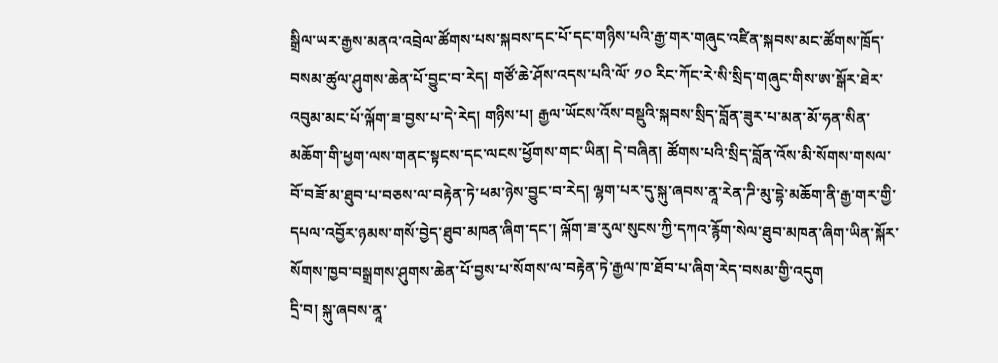སྒྲིལ་ཡར་རྒྱས་མནའ་འབྲེལ་ཚོགས་པས་སྐབས་དང་པོ་དང་གཉིས་པའི་རྒྱ་གར་གཞུང་འཛིན་སྐབས་མང་ཚོགས་ཁྲོད་བསམ་ཚུལ་ཤུགས་ཆེན་པོ་བྱུང་བ་རེད། གཙོ་ཆེ་ཤོས་འདས་པའི་ལོ་ ༡༠ རིང་ཀོང་རེ་སི་སྲིད་གཞུང་གིས་ཨ་སྒོར་ཐེར་འབུམ་མང་པོ་ལྐོག་ཟ་བྱས་པ་དེ་རེད། གཉིས་པ། རྒྱལ་ཡོངས་འོས་བསྡུའི་སྐབས་སྲིད་བློན་ཟུར་པ་མན་མོ་ཧན་སིན་མཆོག་གི་ཕྱག་ལས་གནང་སྟངས་དང་ལངས་ཕྱོགས་གང་ཡིན། དེ་བཞིན། ཚོགས་པའི་སྲིད་བློན་འོས་མི་སོགས་གསལ་བོ་བཟོ་མ་ཐུབ་པ་བཅས་ལ་བརྟེན་ཏེ་ཕམ་ཉེས་བྱུང་བ་རེད། ལྷག་པར་དུ་སྐུ་ཞབས་ནཱ་རེན་ཌི་མུ་དྷེ་མཆོག་ནི་རྒྱ་གར་གྱི་དཔལ་འབྱོར་ཉམས་གསོ་བྱེད་ཐུབ་མཁན་ཞིག་དང་། ལྐོག་ཟ་རུལ་སུངས་ཀྱི་དཀའ་རྙོག་སེལ་ཐུབ་མཁན་ཞིག་ཡིན་སྐོར་སོགས་ཁྱབ་བསྒྲགས་ཤུགས་ཆེན་པོ་བྱས་པ་སོགས་ལ་བརྟེན་ཏེ་རྒྱལ་ཁ་ཐོབ་པ་ཞིག་རེད་བསམ་གྱི་འདུག
དྲི་བ། སྐུ་ཞབས་ནཱ་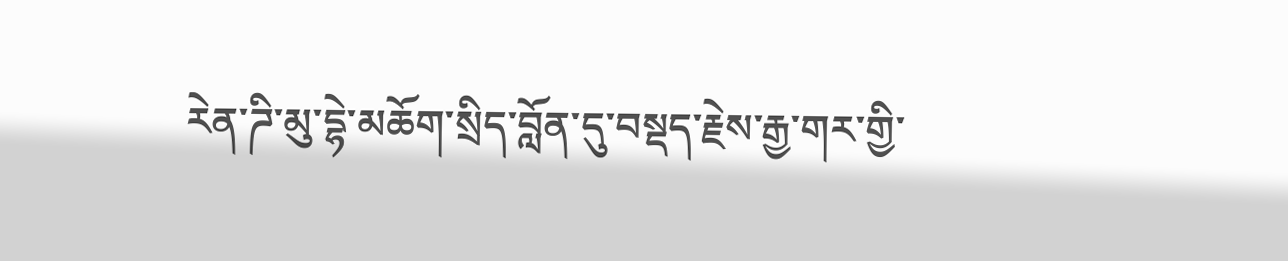རེན་ཌི་མུ་དྷེ་མཆོག་སྲིད་བློན་དུ་བསྡད་རྗེས་རྒྱ་གར་གྱི་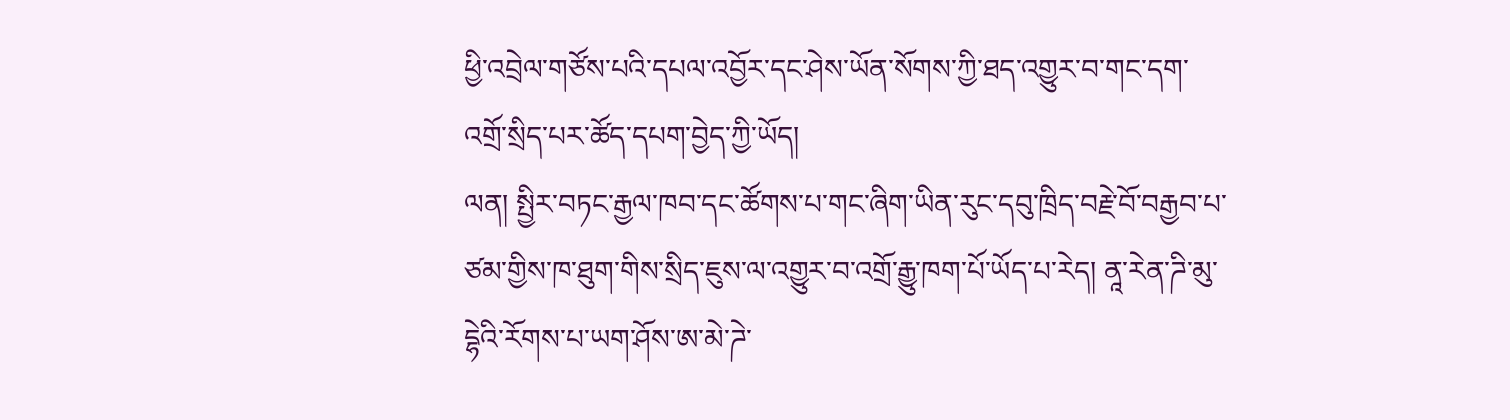ཕྱི་འབྲེལ་གཙོས་པའི་དཔལ་འབྱོར་དང་ཤེས་ཡོན་སོགས་ཀྱི་ཐད་འགྱུར་བ་གང་དག་འགྲོ་སྲིད་པར་ཚོད་དཔག་བྱེད་ཀྱི་ཡོད།
ལན། སྤྱིར་བཏང་རྒྱལ་ཁབ་དང་ཚོགས་པ་གང་ཞིག་ཡིན་རུང་དབུ་ཁྲིད་བརྗེ་བོ་བརྒྱབ་པ་ཙམ་གྱིས་ཁ་ཐུག་གིས་སྲིད་ཇུས་ལ་འགྱུར་བ་འགྲོ་རྒྱུ་ཁག་པོ་ཡོད་པ་རེད། ནཱ་རེན་ཌི་མུ་དྷེའི་རོགས་པ་ཡག་ཤོས་ཨ་མེ་ཌེ་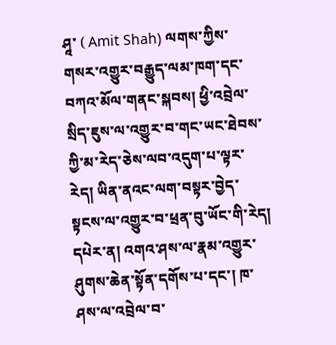ཤཱ་ ( Amit Shah) ལགས་ཀྱིས་གསར་འགྱུར་བརྒྱུད་ལམ་ཁག་དང་བཀའ་མོལ་གནང་སྐབས། ཕྱི་འབྲེལ་སྲིད་ཇུས་ལ་འགྱུར་བ་གང་ཡང་ཐེབས་ཀྱི་མ་རེད་ཅེས་ལབ་འདུག་པ་ལྟར་རེད། ཡིན་ནའང་ལག་བསྟར་བྱེད་སྟངས་ལ་འགྱུར་བ་ཕྲན་བུ་ཡོང་གི་རེད། དཔེར་ན། འགའ་ཤས་ལ་རྣམ་འགྱུར་ཤུགས་ཆེན་སྟོན་དགོས་པ་དང་། ཁ་ཤས་ལ་འབྲེལ་བ་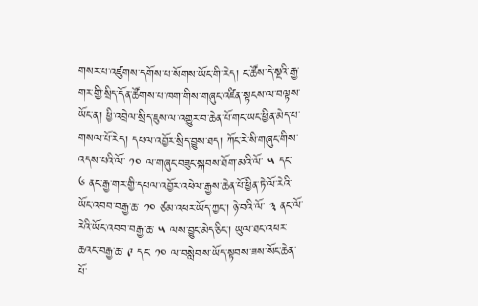གསར་པ་འཛུགས་དགོས་པ་སོགས་ཡོང་གི་རེད། ང་ཚོས་དེ་སྔའི་རྒྱ་གར་གྱི་སྲིད་དོན་ཚོགས་པ་ཁག་གིས་གཞུང་འཛིན་སྟངས་ལ་བལྟས་ཡོང་ན། ཕྱི་འབྲེལ་སྲིད་ཇུས་ལ་འགྱུར་བ་ཆེན་པོ་གང་ཡང་ཕྱིན་མེད་པ་གསལ་པོ་རེད། དཔལ་འབྱོར་སྲིད་བྱུས་ཐད། ཀོང་རེ་སི་གཞུང་གིས་འདས་པའི་ལོ་ ༡༠ ལ་གཞུང་བཟུང་སྐབས་ཐོག་མའི་ལོ་ ༥ དང་ ༦ ནང་རྒྱ་གར་གྱི་དཔལ་འབྱོར་འཕེལ་རྒྱས་ཆེན་པོ་ཕྱིན་ཏེ་ལོ་རེའི་ཡོང་འབབ་བརྒྱ་ཆ་ ༡༠ ཙམ་འཕར་ཡོད་ཀྱང་། ཉེ་བའི་ལོ་ ༣ ནང་ལོ་རེའི་ཡོང་འབབ་བརྒྱ་ཆ་ ༥ ལས་བྱུང་མེད་ཅིང་། ཡུལ་ཐང་འཕར་ཆའང་བརྒྱ་ཆ་ ༩ དང་ ༡༠ ལ་བསླེབས་ཡོད་སྟབས་ཟས་སོང་ཆེན་པོ་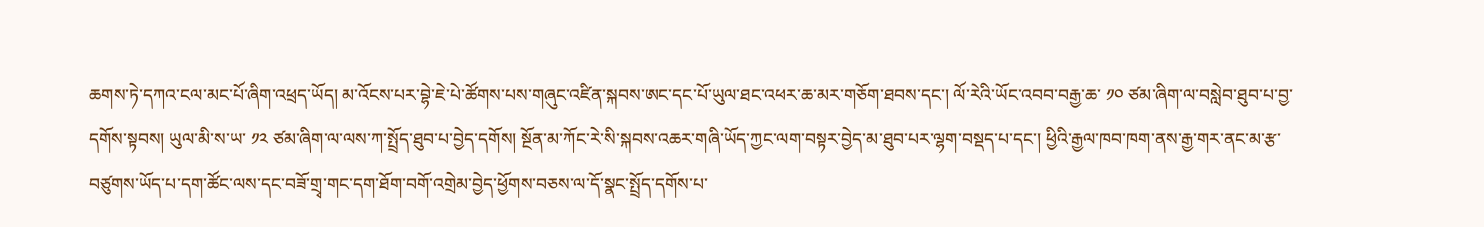ཆགས་ཏེ་དཀའ་ངལ་མང་པོ་ཞིག་འཕྲད་ཡོད། མ་འོངས་པར་བྷེ་ཇེ་པེ་ཚོགས་པས་གཞུང་འཛིན་སྐབས་ཨང་དང་པོ་ཡུལ་ཐང་འཕར་ཆ་མར་གཅོག་ཐབས་དང་། ལོ་རེའི་ཡོང་འབབ་བརྒྱ་ཆ་ ༡༠ ཙམ་ཞིག་ལ་བསླེབ་ཐུབ་པ་བྱ་དགོས་སྟབས། ཡུལ་མི་ས་ཡ་ ༡༢ ཙམ་ཞིག་ལ་ལས་ཀ་སྤྲོད་ཐུབ་པ་བྱེད་དགོས། སྔོན་མ་ཀོང་རེ་སི་སྐབས་འཆར་གཞི་ཡོད་ཀྱང་ལག་བསྟར་བྱེད་མ་ཐུབ་པར་ལྷག་བསྡད་པ་དང་། ཕྱིའི་རྒྱལ་ཁབ་ཁག་ནས་རྒྱ་གར་ནང་མ་རྩ་བཙུགས་ཡོད་པ་དག་ཚོང་ལས་དང་བཟོ་གྲྭ་གང་དག་ཐོག་བགོ་འགྲེམ་བྱེད་ཕྱོགས་བཅས་ལ་དོ་སྣང་སྤྲོད་དགོས་པ་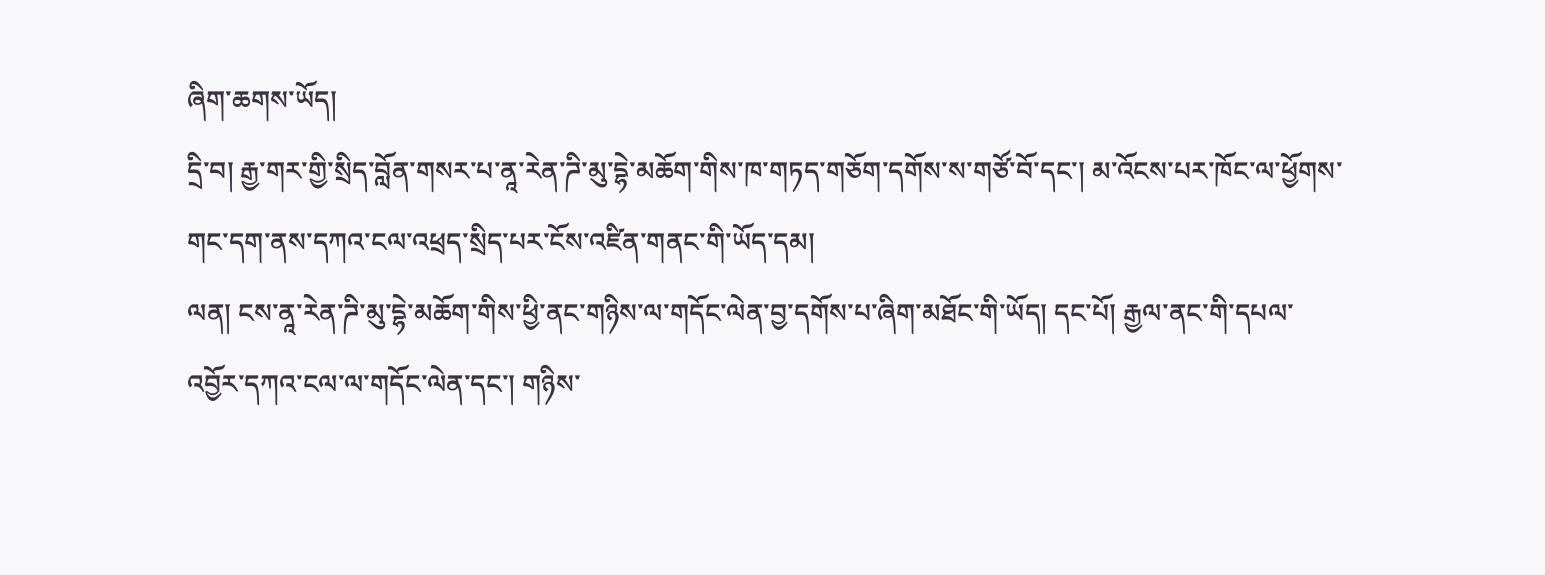ཞིག་ཆགས་ཡོད།
དྲི་བ། རྒྱ་གར་གྱི་སྲིད་བློན་གསར་པ་ནཱ་རེན་ཌི་མུ་དྷེ་མཆོག་གིས་ཁ་གཏད་གཅོག་དགོས་ས་གཙོ་བོ་དང་། མ་འོངས་པར་ཁོང་ལ་ཕྱོགས་གང་དག་ནས་དཀའ་ངལ་འཕྲད་སྲིད་པར་ངོས་འཛིན་གནང་གི་ཡོད་དམ།
ལན། ངས་ནཱ་རེན་ཌི་མུ་དྷེ་མཆོག་གིས་ཕྱི་ནང་གཉིས་ལ་གདོང་ལེན་བྱ་དགོས་པ་ཞིག་མཐོང་གི་ཡོད། དང་པོ། རྒྱལ་ནང་གི་དཔལ་འབྱོར་དཀའ་ངལ་ལ་གདོང་ལེན་དང་། གཉིས་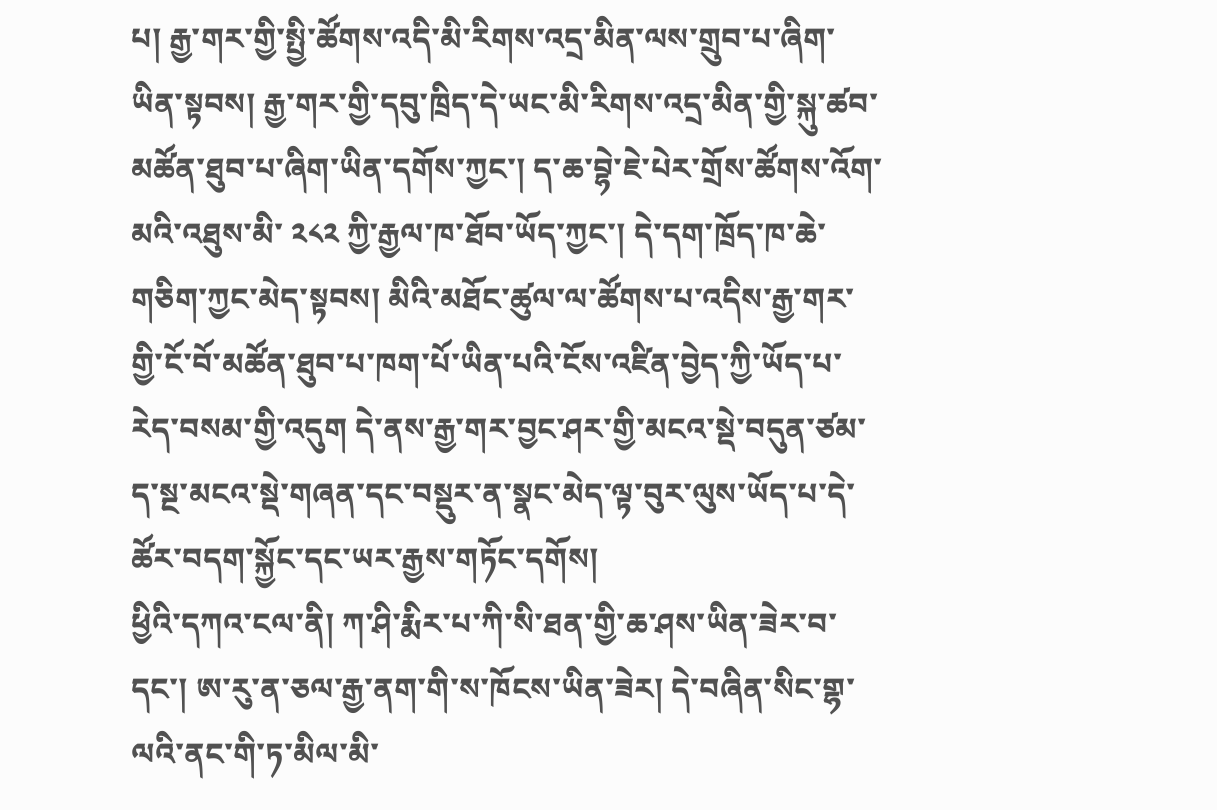པ། རྒྱ་གར་གྱི་སྤྱི་ཚོགས་འདི་མི་རིགས་འདྲ་མིན་ལས་གྲུབ་པ་ཞིག་ཡིན་སྟབས། རྒྱ་གར་གྱི་དབུ་ཁྲིད་དེ་ཡང་མི་རིགས་འདྲ་མིན་གྱི་སྐུ་ཚབ་མཚོན་ཐུབ་པ་ཞིག་ཡིན་དགོས་ཀྱང་། ད་ཆ་བྷེ་ཇེ་པེར་གྲོས་ཚོགས་འོག་མའི་འཐུས་མི་ ༢༨༢ ཀྱི་རྒྱལ་ཁ་ཐོབ་ཡོད་ཀྱང་། དེ་དག་ཁྲོད་ཁ་ཆེ་གཅིག་ཀྱང་མེད་སྟབས། མིའི་མཐོང་ཚུལ་ལ་ཚོགས་པ་འདིས་རྒྱ་གར་གྱི་ངོ་བོ་མཚོན་ཐུབ་པ་ཁག་པོ་ཡིན་པའི་ངོས་འཛིན་བྱེད་ཀྱི་ཡོད་པ་རེད་བསམ་གྱི་འདུག དེ་ནས་རྒྱ་གར་བྱང་ཤར་གྱི་མངའ་སྡེ་བདུན་ཙམ་ད་སྔ་མངའ་སྡེ་གཞན་དང་བསྡུར་ན་སྣང་མེད་ལྟ་བུར་ལུས་ཡོད་པ་དེ་ཚོར་བདག་སྐྱོང་དང་ཡར་རྒྱས་གཏོང་དགོས།
ཕྱིའི་དཀའ་ངལ་ནི། ཀ་ཤི་རྨིར་པ་ཀི་སི་ཐན་གྱི་ཆ་ཤས་ཡིན་ཟེར་བ་དང་། ཨ་རུ་ན་ཅལ་རྒྱ་ནག་གི་ས་ཁོངས་ཡིན་ཟེར། དེ་བཞིན་སིང་གྷ་ལའི་ནང་གི་ཏ་མིལ་མི་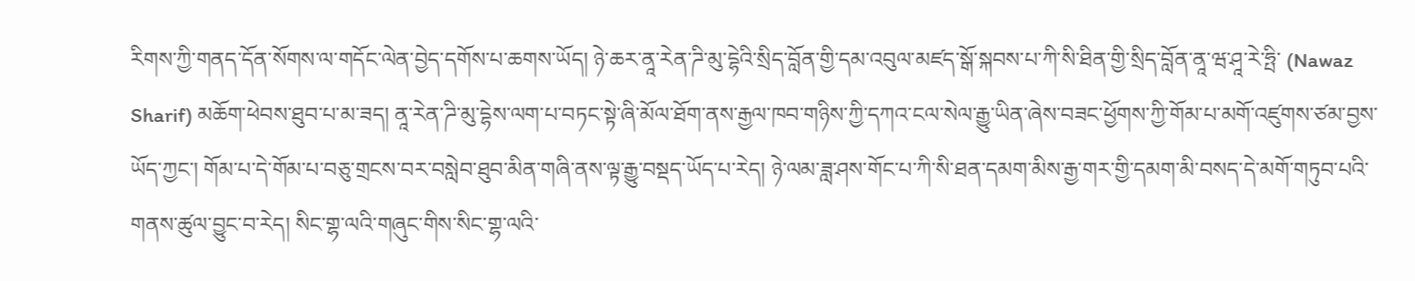རིགས་ཀྱི་གནད་དོན་སོགས་ལ་གདོང་ལེན་བྱེད་དགོས་པ་ཆགས་ཡོད། ཉེ་ཆར་ནཱ་རེན་ཌི་མུ་དྷེའི་སྲིད་བློན་གྱི་དམ་འབུལ་མཛད་སྒོ་སྐབས་པ་ཀི་སི་ཐིན་གྱི་སྲིད་བློན་ནཱ་ཝ་ཤཱ་རེ་ཧྤི་ (Nawaz Sharif) མཆོག་ཕེབས་ཐུབ་པ་མ་ཟད། ནཱ་རེན་ཌི་མུ་དྷེས་ལག་པ་བཏང་སྟེ་ཞི་མོལ་ཐོག་ནས་རྒྱལ་ཁབ་གཉིས་ཀྱི་དཀའ་ངལ་སེལ་རྒྱུ་ཡིན་ཞེས་བཟང་ཕྱོགས་ཀྱི་གོམ་པ་མགོ་འཛུགས་ཙམ་བྱས་ཡོད་ཀྱང་། གོམ་པ་དེ་གོམ་པ་བཅུ་གྲངས་བར་བསླེབ་ཐུབ་མིན་གཞི་ནས་ལྟ་རྒྱུ་བསྡད་ཡོད་པ་རེད། ཉེ་ལམ་ཟླ་ཤས་གོང་པ་ཀི་སི་ཐན་དམག་མིས་རྒྱ་གར་གྱི་དམག་མི་བསད་དེ་མགོ་གཏུབ་པའི་གནས་ཚུལ་བྱུང་བ་རེད། སིང་གྷ་ལའི་གཞུང་གིས་སིང་གྷ་ལའི་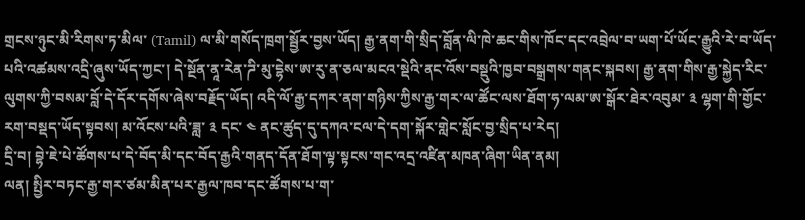གྲངས་ཉུང་མི་རིགས་ཏ་མིལ་ (Tamil) ལ་མི་གསོད་ཁྲག་སྦྱོར་བྱས་ཡོད། རྒྱ་ནག་གི་སྲིད་བློན་ལི་ཁེ་ཆང་གིས་ཁོང་དང་འབྲེལ་བ་ཡག་པོ་ཡོང་རྒྱུའི་རེ་བ་ཡོད་པའི་འཚམས་འདྲི་ཞུས་ཡོད་ཀྱང་། དེ་སྔོན་ནཱ་རེན་ཌི་མུ་དྷེས་ཨ་རུ་ན་ཅལ་མངའ་སྡེའི་ནང་འོས་བསྡུའི་ཁྱབ་བསྒྲགས་གནང་སྐབས། རྒྱ་ནག་གིས་རྒྱ་སྐྱེད་རིང་ལུགས་ཀྱི་བསམ་བློ་དེ་དོར་དགོས་ཞེས་བརྗོད་ཡོད། འདི་ལོ་རྒྱ་དཀར་ནག་གཉིས་ཀྱིས་རྒྱ་གར་ལ་ཚོང་ལས་ཐོག་ཧ་ལམ་ཨ་སྒོར་ཐེར་འབུམ་ ༣ ལྷག་གི་གྱོང་རག་བསྡད་ཡོད་སྟབས། མ་འོངས་པའི་ཟླ་ ༣ དང་ ༤ ནང་ཚུད་དུ་དཀའ་ངལ་དེ་དག་སྐོར་གླེང་སློང་བྱ་སྲིད་པ་རེད།
དྲི་བ། བྷེ་ཇེ་པེ་ཚོགས་པ་དེ་བོད་མི་དང་བོད་རྒྱའི་གནད་དོན་ཐོག་ལྟ་སྟངས་གང་འདྲ་འཛིན་མཁན་ཞིག་ཡིན་ནམ།
ལན། སྤྱིར་བཏང་རྒྱ་གར་ཙམ་མིན་པར་རྒྱལ་ཁབ་དང་ཚོགས་པ་ག་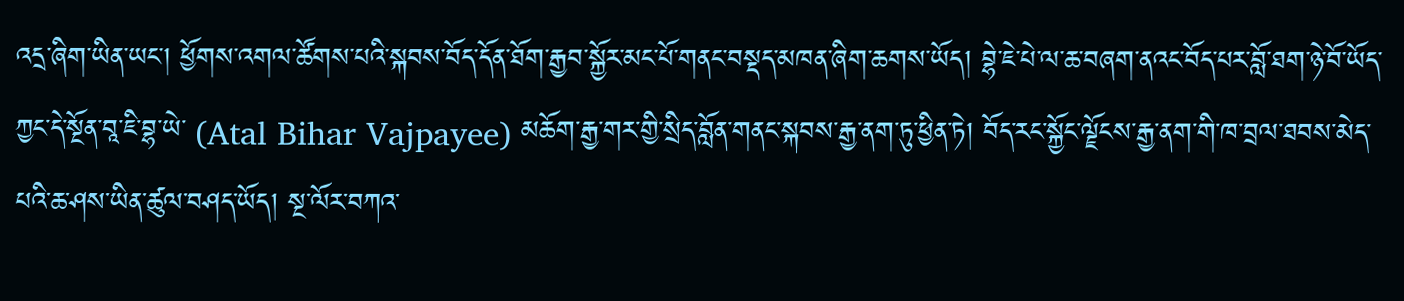འདྲ་ཞིག་ཡིན་ཡང་། ཕྱོགས་འགལ་ཚོགས་པའི་སྐབས་བོད་དོན་ཐོག་རྒྱབ་སྐྱོར་མང་པོ་གནང་བསྡད་མཁན་ཞིག་ཆགས་ཡོད། བྷེ་ཇེ་པེ་ལ་ཆ་བཞག་ནའང་བོད་པར་བློ་ཐག་ཉེ་བོ་ཡོད་ཀྱང་དེ་སྔོན་བཱ་ཇི་བྷ་ཡེ་ (Atal Bihar Vajpayee) མཆོག་རྒྱ་གར་གྱི་སྲིད་བློན་གནང་སྐབས་རྒྱ་ནག་ཏུ་ཕྱིན་ཏེ། བོད་རང་སྐྱོང་ལྗོངས་རྒྱ་ནག་གི་ཁ་བྲལ་ཐབས་མེད་པའི་ཆ་ཤས་ཡིན་ཚུལ་བཤད་ཡོད། སྔ་ལོར་བཀའ་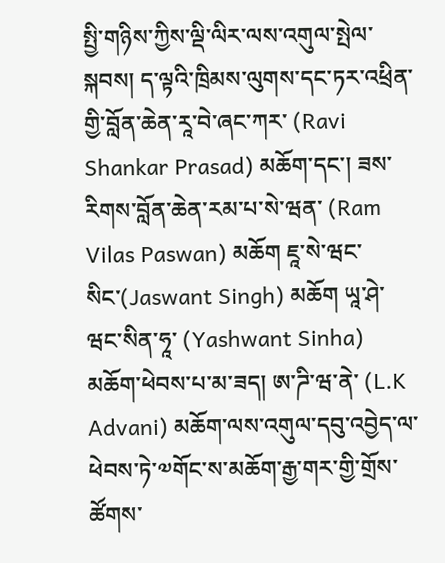སྤྱི་གཉིས་ཀྱིས་ལྡི་ལིར་ལས་འགུལ་སྤེལ་སྐབས། ད་ལྟའི་ཁྲིམས་ལུགས་དང་ཏར་འཕྲིན་གྱི་བློན་ཆེན་རཱ་བེ་ཞང་ཀར་ (Ravi Shankar Prasad) མཆོག་དང་། ཟས་རིགས་བློན་ཆེན་རམ་པ་སེ་ཝན་ (Ram Vilas Paswan) མཆོག ཇཱ་སེ་ཝང་སིང་(Jaswant Singh) མཆོག ཡཱ་ཤེ་ཝང་སིན་ཧཱ་ (Yashwant Sinha) མཆོག་ཕེབས་པ་མ་ཟད། ཨ་ཌི་ཝ་ནེ་ (L.K Advani) མཆོག་ལས་འགུལ་དབུ་འབྱེད་ལ་ཕེབས་ཏེ་༧གོང་ས་མཆོག་རྒྱ་གར་གྱི་གྲོས་ཚོགས་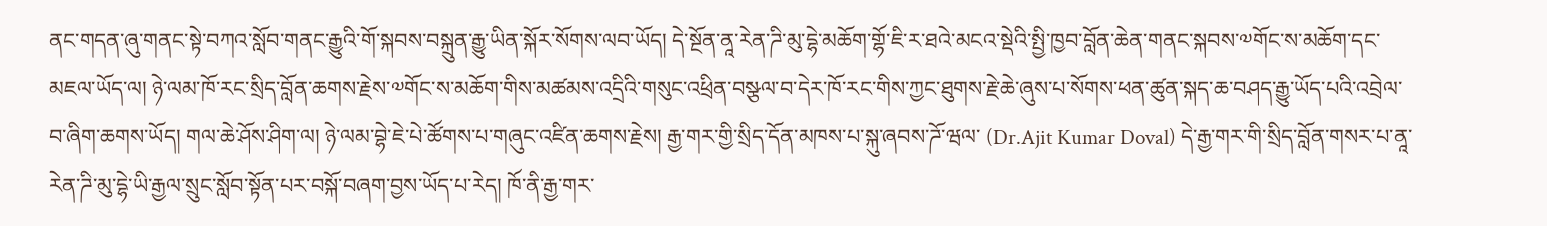ནང་གདན་ཞུ་གནང་སྟེ་བཀའ་སློབ་གནང་རྒྱུའི་གོ་སྐབས་བསྐྲུན་རྒྱུ་ཡིན་སྐོར་སོགས་ལབ་ཡོད། དེ་སྔོན་ནཱ་རེན་ཌི་མུ་དྷེ་མཆོག་གྷོ་ཇི་ར་ཐའེ་མངའ་སྡེའི་སྤྱི་ཁྱབ་བློན་ཆེན་གནང་སྐབས་༧གོང་ས་མཆོག་དང་མཇལ་ཡོད་ལ། ཉེ་ལམ་ཁོ་རང་སྲིད་བློན་ཆགས་རྗེས་༧གོང་ས་མཆོག་གིས་མཚམས་འདྲིའི་གསུང་འཕྲིན་བསྩལ་བ་དེར་ཁོ་རང་གིས་ཀྱང་ཐུགས་རྗེ་ཆེ་ཞུས་པ་སོགས་ཕན་ཚུན་སྐད་ཆ་བཤད་རྒྱུ་ཡོད་པའི་འབྲེལ་བ་ཞིག་ཆགས་ཡོད། གལ་ཆེ་ཤོས་ཤིག་ལ། ཉེ་ལམ་བྷེ་ཇེ་པེ་ཚོགས་པ་གཞུང་འཛིན་ཆགས་རྗེས། རྒྱ་གར་གྱི་སྲིད་དོན་མཁས་པ་སྐུ་ཞབས་ཌོ་ཝལ་ (Dr.Ajit Kumar Doval) དེ་རྒྱ་གར་གི་སྲིད་བློན་གསར་པ་ནཱ་རེན་ཌི་མུ་དྷེ་ཡི་རྒྱལ་སྲུང་སློབ་སྟོན་པར་བསྐོ་བཞག་བྱས་ཡོད་པ་རེད། ཁོ་ནི་རྒྱ་གར་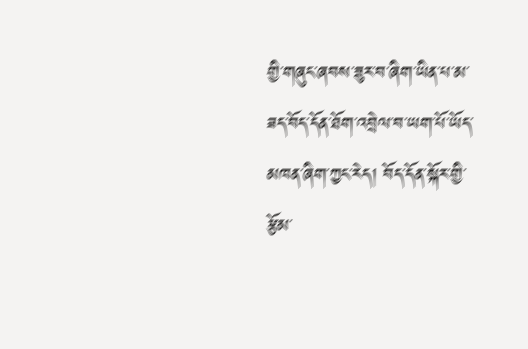གྱི་གཞུང་ཞབས་ཟུར་བ་ཞིག་ཡིན་པ་མ་ཟད་བོད་དོན་ཐོག་འབྲེལ་བ་ཡག་པོ་ཡོད་མཁན་ཞིག་ཀྱང་རེད། བོད་དོན་སྐོར་གྱི་རྩོམ་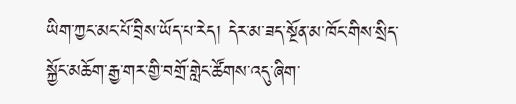ཡིག་ཀྱང་མང་པོ་བྲིས་ཡོད་པ་རེད། དེར་མ་ཟད་སྔོན་མ་ཁོང་གིས་སྲིད་སྐྱོང་མཆོག་རྒྱ་གར་གྱི་བགྲོ་གླེང་ཚོགས་འདུ་ཞིག་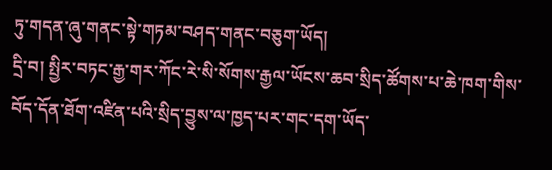ཏུ་གདན་ཞུ་གནང་སྟེ་གཏམ་བཤད་གནང་བཅུག་ཡོད།
དྲི་བ། སྤྱིར་བཏང་རྒྱ་གར་ཀོང་རེ་སི་སོགས་རྒྱལ་ཡོངས་ཆབ་སྲིད་ཚོགས་པ་ཆེ་ཁག་གིས་བོད་དོན་ཐོག་འཛིན་པའི་སྲིད་བྱུས་ལ་ཁྱད་པར་གང་དག་ཡོད་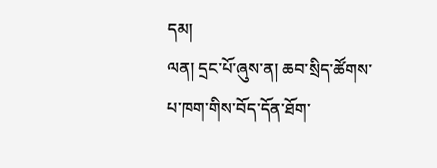དམ།
ལན། དྲང་པོ་ཞུས་ན། ཆབ་སྲིད་ཚོགས་པ་ཁག་གིས་བོད་དོན་ཐོག་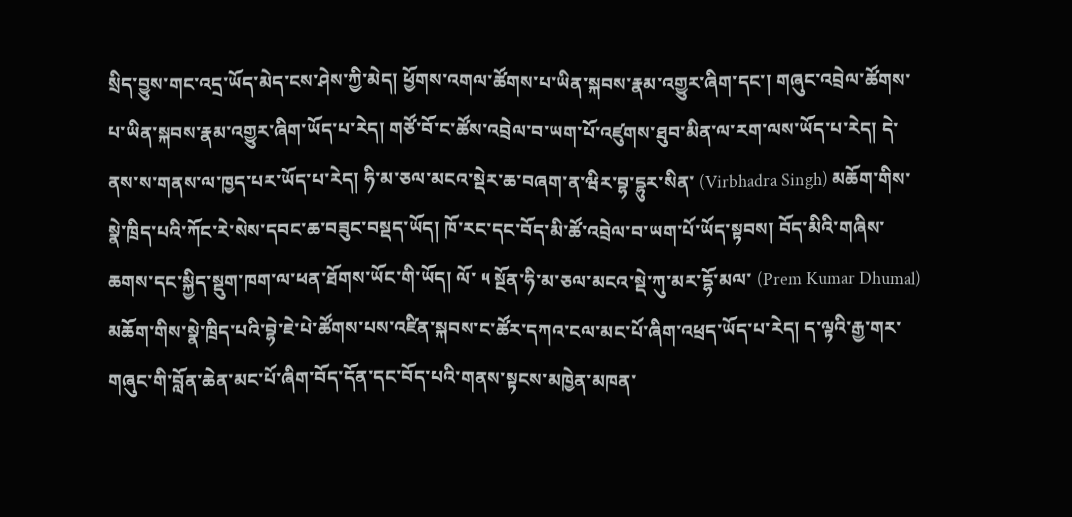སྲིད་བྱུས་གང་འདྲ་ཡོད་མེད་ངས་ཤེས་ཀྱི་མེད། ཕྱོགས་འགལ་ཚོགས་པ་ཡིན་སྐབས་རྣམ་འགྱུར་ཞིག་དང་། གཞུང་འབྲེལ་ཚོགས་པ་ཡིན་སྐབས་རྣམ་འགྱུར་ཞིག་ཡོད་པ་རེད། གཙོ་བོ་ང་ཚོས་འབྲེལ་བ་ཡག་པོ་འཛུགས་ཐུབ་མིན་ལ་རག་ལས་ཡོད་པ་རེད། དེ་ནས་ས་གནས་ལ་ཁྱད་པར་ཡོད་པ་རེད། ཧི་མ་ཅལ་མངའ་སྡེར་ཆ་བཞག་ན་ཝིར་བྷ་དྷུར་སིན་ (Virbhadra Singh) མཆོག་གིས་སྣེ་ཁྲིད་པའི་ཀོང་རེ་སེས་དབང་ཆ་བཟུང་བསྡད་ཡོད། ཁོ་རང་དང་བོད་མི་ཚོ་འབྲེལ་བ་ཡག་པོ་ཡོད་སྟབས། བོད་མིའི་གཞིས་ཆགས་དང་སྐྱིད་སྡུག་ཁག་ལ་ཕན་ཐོགས་ཡོང་གི་ཡོད། ལོ་ ༥ སྔོན་ཧི་མ་ཅལ་མངའ་སྡེ་ཀུ་མར་དྷོ་མལ་ (Prem Kumar Dhumal) མཆོག་གིས་སྣེ་ཁྲིད་པའི་བྷེ་ཇེ་པེ་ཚོགས་པས་འཛིན་སྐབས་ང་ཚོར་དཀའ་ངལ་མང་པོ་ཞིག་འཕྲད་ཡོད་པ་རེད། ད་ལྟའི་རྒྱ་གར་གཞུང་གི་བློན་ཆེན་མང་པོ་ཞིག་བོད་དོན་དང་བོད་པའི་གནས་སྟངས་མཁྱེན་མཁན་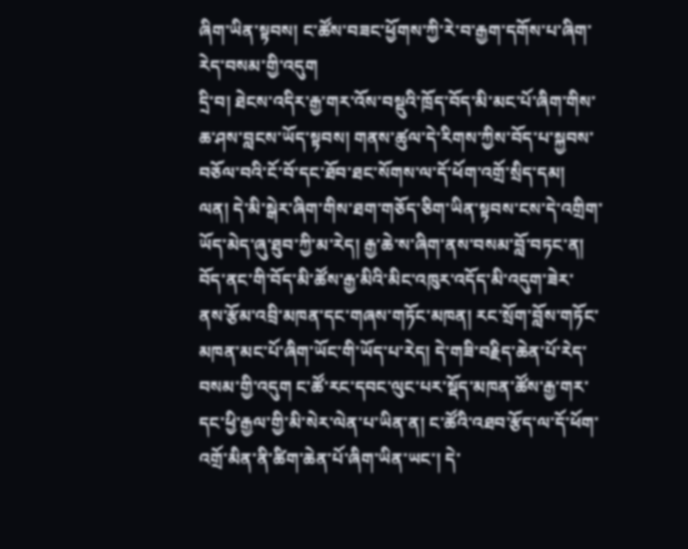ཞིག་ཡིན་སྟབས། ང་ཚོས་བཟང་ཕྱོགས་ཀྱི་རེ་བ་རྒྱག་དགོས་པ་ཞིག་རེད་བསམ་གྱི་འདུག
དྲི་བ། ཐེངས་འདིར་རྒྱ་གར་འོས་བསྡུའི་ཁྲོད་བོད་མི་མང་པོ་ཞིག་གིས་ཆ་ཤས་བླངས་ཡོད་སྟབས། གནས་ཚུལ་དེ་རིགས་ཀྱིས་བོད་པ་སྐྱབས་བཅོལ་བའི་ངོ་བོ་དང་ཐོབ་ཐང་སོགས་ལ་དོ་ཕོག་འགྲོ་སྲིད་དམ།
ལན། དེ་མི་སྒེར་ཞིག་གིས་ཐག་གཅོད་ཅིག་ཡིན་སྟབས་ངས་དེ་འགྲིག་ཡོད་མེད་ཞུ་ཐུབ་ཀྱི་མ་རེད། རྒྱ་ཆེ་ས་ཞིག་ནས་བསམ་བློ་བཏང་ན། བོད་ནང་གི་བོད་མི་ཚོས་རྒྱ་མིའི་མིང་འཁུར་འདོད་མི་འདུག་ཟེར་ནས་རྩོམ་འབྲི་མཁན་དང་གཞས་གཏོང་མཁན། རང་སྲོག་བློས་གཏོང་མཁན་མང་པོ་ཞིག་ཡོང་གི་ཡོད་པ་རེད། དེ་གཟི་བརྗིད་ཆེན་པོ་རེད་བསམ་གྱི་འདུག ང་ཚོ་རང་དབང་ལུང་པར་སྡོད་མཁན་ཚོས་རྒྱ་གར་དང་ཕྱི་རྒྱལ་གྱི་མི་སེར་ལེན་པ་ཡིན་ན། ང་ཚོའི་འཐབ་རྩོད་ལ་དོ་ཕོག་འགྲོ་མིན་ནི་ཚིག་ཆེན་པོ་ཞིག་ཡིན་ཡང་། དེ་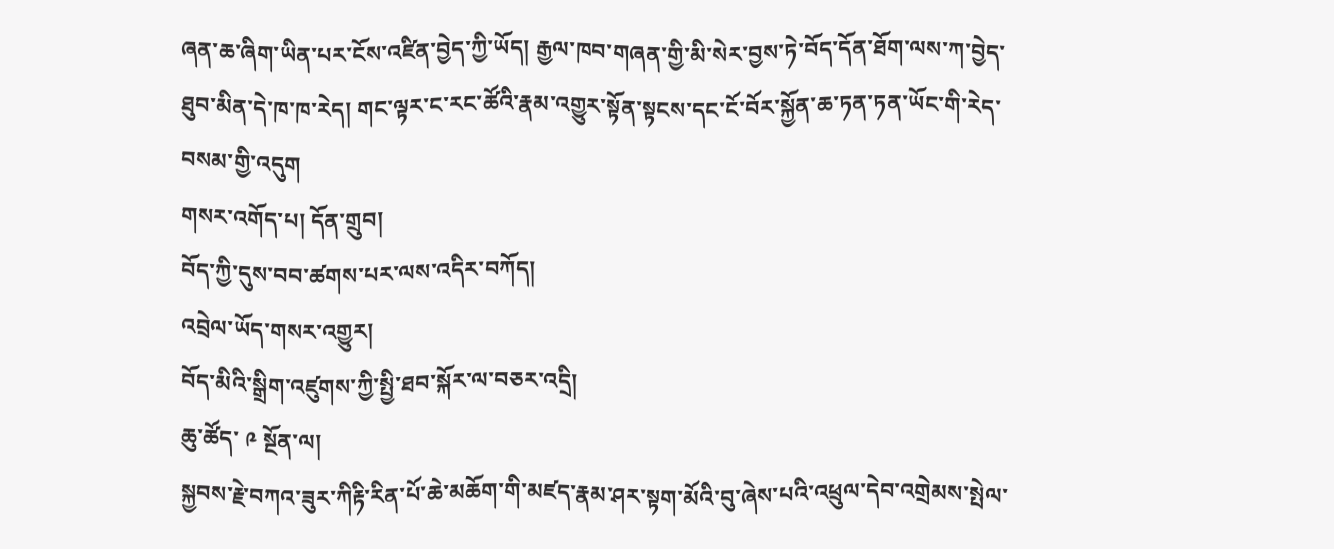ཞན་ཆ་ཞིག་ཡིན་པར་ངོས་འཛིན་བྱེད་ཀྱི་ཡོད། རྒྱལ་ཁབ་གཞན་གྱི་མི་སེར་བྱས་ཏེ་བོད་དོན་ཐོག་ལས་ཀ་བྱེད་ཐུབ་མིན་དེ་ཁ་ཁ་རེད། གང་ལྟར་ང་རང་ཚོའི་རྣམ་འགྱུར་སྟོན་སྟངས་དང་ངོ་བོར་སྐྱོན་ཆ་ཏན་ཏན་ཡོང་གི་རེད་བསམ་གྱི་འདུག
གསར་འགོད་པ། དོན་གྲུབ།
བོད་ཀྱི་དུས་བབ་ཚགས་པར་ལས་འདིར་བཀོད།
འབྲེལ་ཡོད་གསར་འགྱུར།
བོད་མིའི་སྒྲིག་འཛུགས་ཀྱི་སྤྱི་ཐབ་སྐོར་ལ་བཅར་འདྲི།
ཆུ་ཚོད་ ༩ སྔོན་ལ།
སྐྱབས་རྗེ་བཀའ་ཟུར་ཀིརྟི་རིན་པོ་ཆེ་མཆོག་གི་མཛད་རྣམ་ཤར་སྟག་མོའི་བུ་ཞེས་པའི་འཕྲུལ་དེབ་འགྲེམས་སྤེལ་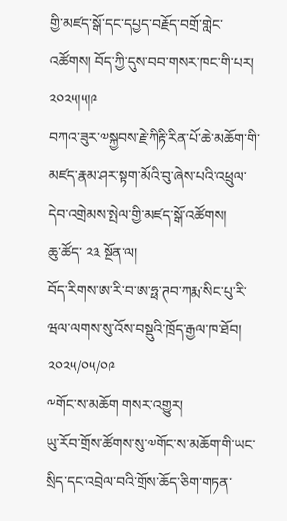གྱི་མཛད་སྒོ་དང་དཔྱད་བརྗོད་བགྲོ་གླེང་འཚོགས། བོད་ཀྱི་དུས་བབ་གསར་ཁང་གི་པར། ༢༠༢༥།༥།༩
བཀའ་ཟུར་༧སྐྱབས་རྗེ་ཀིརྟི་རིན་པོ་ཆེ་མཆོག་གི་མཛད་རྣམ་ཤར་སྟག་མོའི་བུ་ཞེས་པའི་འཕྲུལ་དེབ་འགྲེམས་སྤེལ་གྱི་མཛད་སྒོ་འཚོགས།
ཆུ་ཚོད་ ༢༣ སྔོན་ལ།
བོད་རིགས་ཨ་རི་བ་ཨ་ཧྥ་ཊབ་ཀརྨ་སིང་པུ་རི་ཝལ་ལགས་སུ་འོས་བསྡུའི་ཁྲོད་རྒྱལ་ཁ་ཐོབ།
༢༠༢༥/༠༥/༠༩
༸གོང་ས་མཆོག གསར་འགྱུར།
ཡུ་རོབ་གྲོས་ཚོགས་སུ་༧གོང་ས་མཆོག་གི་ཡང་སྲིད་དང་འབྲེལ་བའི་གྲོས་ཆོད་ཅིག་གཏན་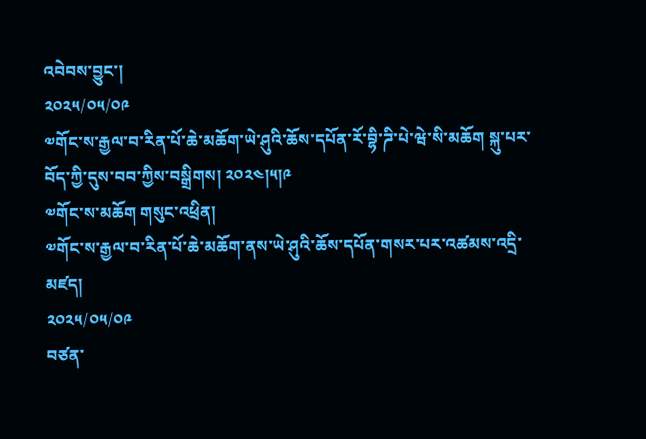འབེབས་བྱུང་།
༢༠༢༥/༠༥/༠༩
༧གོང་ས་རྒྱལ་བ་རིན་པོ་ཆེ་མཆོག་ཡེ་ཤུའི་ཆོས་དཔོན་རོ་བྷི་ཌི་པེ་ཝེ་སི་མཆོག སྐུ་པར་བོད་ཀྱི་དུས་བབ་ཀྱིས་བསྒྲིགས། ༢༠༢༤།༥།༩
༧གོང་ས་མཆོག གསུང་འཕྲིན།
༧གོང་ས་རྒྱལ་བ་རིན་པོ་ཆེ་མཆོག་ནས་ཡེ་ཤུའི་ཆོས་དཔོན་གསར་པར་འཚམས་འདྲི་མཛད།
༢༠༢༥/༠༥/༠༩
བཙན་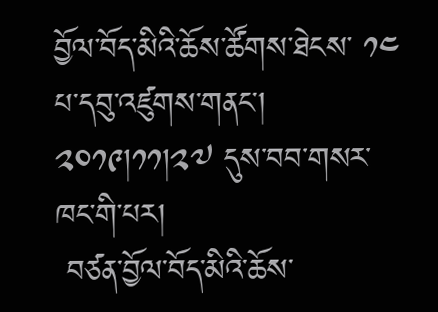བྱོལ་བོད་མིའི་ཆོས་ཚོགས་ཐེངས་ ༡༤ པ་དབུ་འཛུགས་གནང་། ༢༠༡༩།༡༡།༢༧ དུས་བབ་གསར་ཁང་གི་པར།
 བཙན་བྱོལ་བོད་མིའི་ཆོས་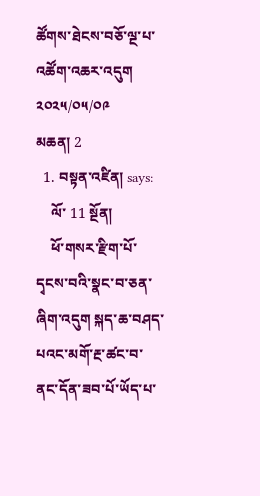ཚོགས་ཐེངས་བཅོ་ལྔ་པ་འཚོག་འཆར་འདུག
༢༠༢༥/༠༥/༠༩
མཆན། 2
  1. བསྟན་འཛིན། says:
    ལོ་ 11 སྔོན།
    ཕོ་གསར་རྫིག་པོ་དྭངས་བའི་སྣང་བ་ཅན་ཞིག་འདུག སྐད་ཆ་བཤད་པའང་མགོ་རྔ་ཚང་བ་ནང་དོན་ཟབ་པོ་ཡོད་པ་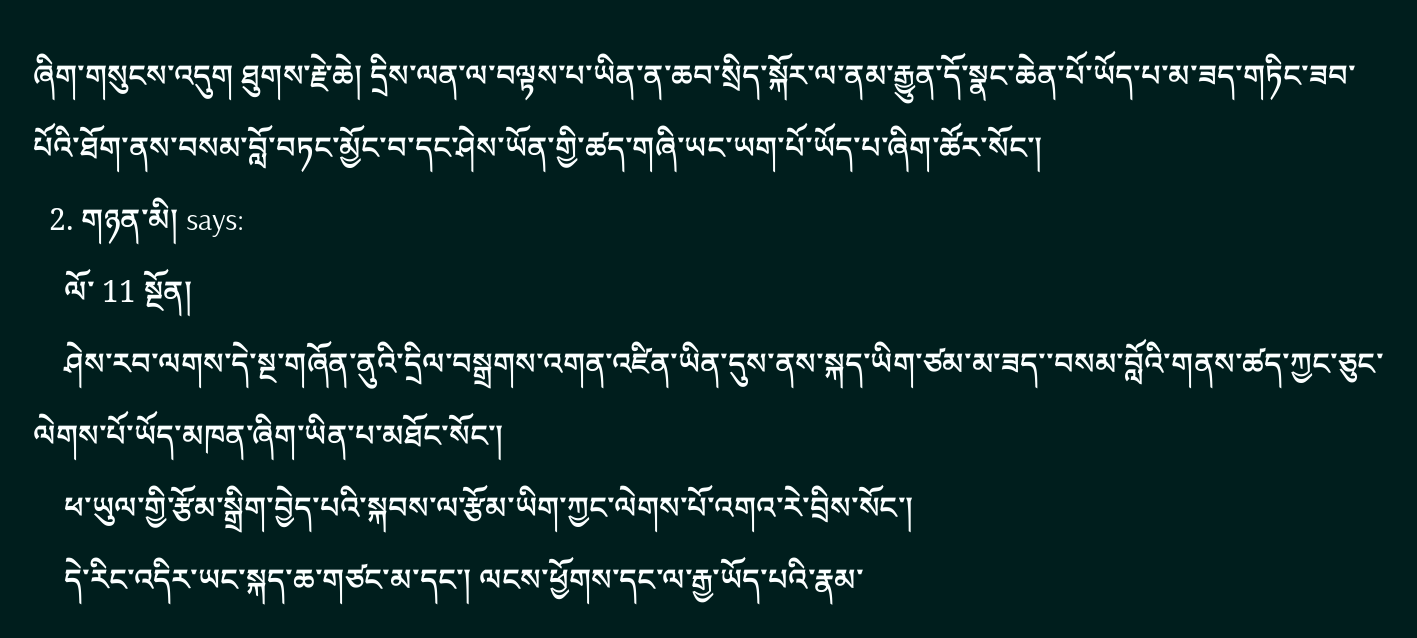ཞིག་གསུངས་འདུག ཐུགས་རྗེ་ཆེ། དྲིས་ལན་ལ་བལྟས་པ་ཡིན་ན་ཆབ་སྲིད་སྐོར་ལ་ནམ་རྒྱུན་དོ་སྣང་ཆེན་པོ་ཡོད་པ་མ་ཟད་གཏིང་ཟབ་པོའི་ཐོག་ནས་བསམ་བློ་བཏང་མྱོང་བ་དང་ཤེས་ཡོན་གྱི་ཚད་གཞི་ཡང་ཡག་པོ་ཡོད་པ་ཞིག་ཚོར་སོང་།
  2. གཉན་མི། says:
    ལོ་ 11 སྔོན།
    ཤེས་རབ་ལགས་དེ་སྔ་གཞོན་ནུའི་དྲིལ་བསྒྲགས་འགན་འཛིན་ཡིན་དུས་ནས་སྐད་ཡིག་ཙམ་མ་ཟད་་བསམ་བློའི་གནས་ཚད་ཀྱང་ཅུང་ལེགས་པོ་ཡོད་མཁན་ཞིག་ཡིན་པ་མཐོང་སོང་།
    ཕ་ཡུལ་གྱི་རྩོམ་སྒྲིག་བྱེད་པའི་སྐབས་ལ་རྩོམ་ཡིག་ཀྱང་ལེགས་པོ་འགའ་རེ་བྲིས་སོང་།
    དེ་རིང་འདིར་ཡང་སྐད་ཆ་གཙང་མ་དང་། ལངས་ཕྱོགས་དང་ལ་རྒྱ་ཡོད་པའི་རྣམ་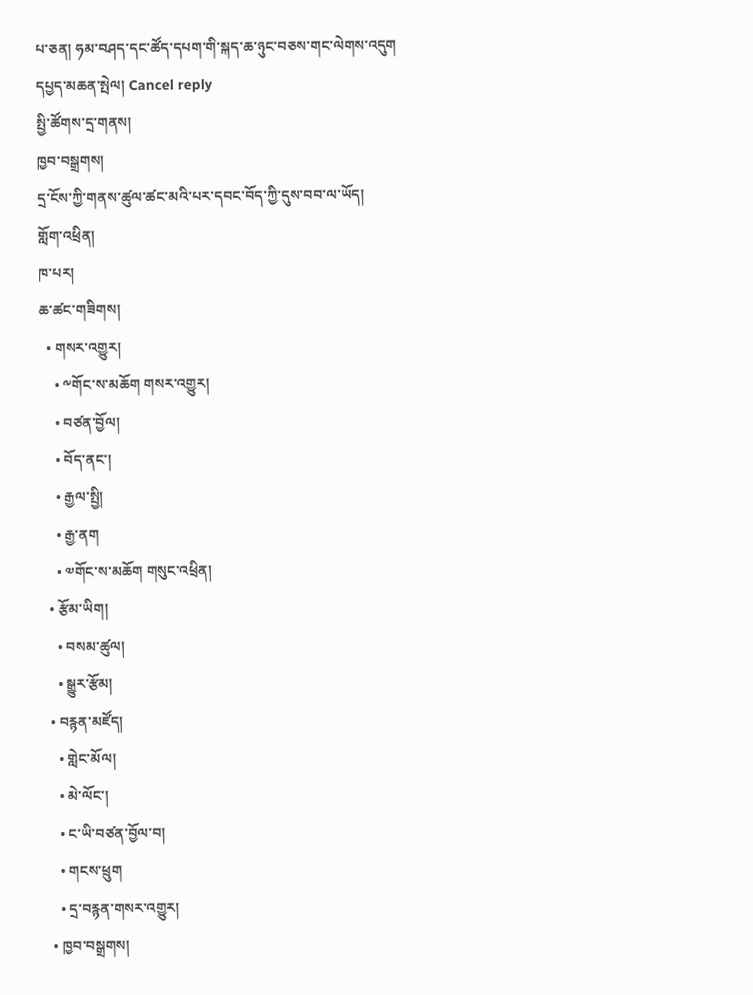པ་ཅན། ཧམ་བཤད་དང་ཚོད་དཔག་གི་སྐད་ཆ་ཉུང་བཅས་གང་ལེགས་འདུག
དཔྱད་མཆན་སྤེལ། Cancel reply
སྤྱི་ཚོགས་དྲ་གནས།
ཁྱབ་བསྒྲགས།
དྲ་ངོས་ཀྱི་གནས་ཚུལ་ཚང་མའི་པར་དབང་བོད་ཀྱི་དུས་བབ་ལ་ཡོད།
གློག་འཕྲིན།
ཁ་པར།
ཆ་ཚང་གཟིགས།
  • གསར་འགྱུར།
    • ༸གོང་ས་མཆོག གསར་འགྱུར།
    • བཙན་བྱོལ།
    • བོད་ནང་།
    • རྒྱལ་སྤྱི།
    • རྒྱ་ནག
    • ༧གོང་ས་མཆོག གསུང་འཕྲིན།
  • རྩོམ་ཡིག།
    • བསམ་ཚུལ།
    • སྒྱུར་རྩོམ།
  • བརྙན་མཛོད།
    • གླེང་མོལ།
    • མེ་ལོང་།
    • ང་ཡི་བཙན་བྱོལ་བ།
    • གངས་ཕྲུག
    • དྲ་བརྙན་གསར་འགྱུར།
  • ཁྱབ་བསྒྲགས།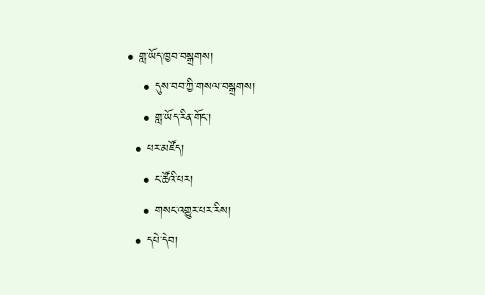• གླ་ཡོད་ཁྱབ་བསྒྲགས།
    • དུས་བབ་ཀྱི་གསལ་བསྒྲགས།
    • གླ་ཡོད་རིན་གོང་།
  • པར་མཛོད།
    • ང་ཚོའི་པར།
    • གསང་འགྱུར་པར་རིས།
  • དཔེ་དེབ།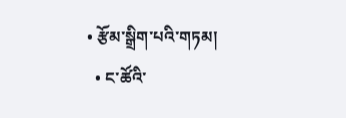• རྩོམ་སྒྲིག་པའི་གཏམ།
  • ང་ཚོའི་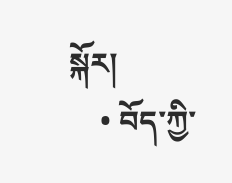སྐོར།
    • བོད་ཀྱི་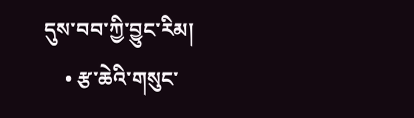དུས་བབ་ཀྱི་བྱུང་རིམ།
    • རྩ་ཆེའི་གསུང་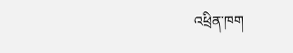འཕྲིན་ཁག